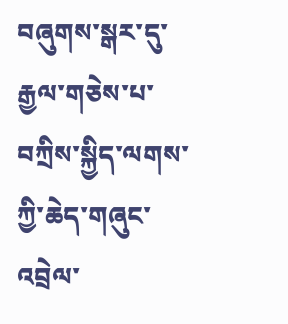བཞུགས་སྒར་དུ་རྒྱལ་གཅེས་པ་བཀྲིས་སྐྱིད་ལགས་ཀྱི་ཆེད་གཞུང་འབྲེལ་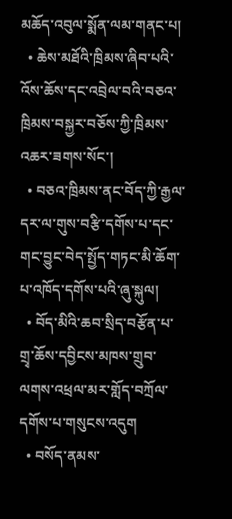མཆོད་འབུལ་སྨོན་ལམ་གནང་པ།
  • ཆེས་མཐོའི་ཁྲིམས་ཞིབ་པའི་འོས་ཆོས་དང་འབྲེལ་བའི་བཅའ་ཁྲིམས་བསྐྱར་བཅོས་ཀྱི་ཁྲིམས་འཆར་ཟགས་སོང་།
  • བཅའ་ཁྲིམས་ནང་བོད་ཀྱི་རྒྱལ་དར་ལ་གུས་བརྩི་དགོས་པ་དང་གང་བྱུང་བེད་སྤྱོད་གཏང་མི་ཆོག་པ་འཁོད་དགོས་པའི་ཞུ་སྐུལ།
  • བོད་མིའི་ཆབ་སྲིད་བརྩོན་པ་གྲྭ་ཆོས་དབྱིངས་མཁས་གྲུབ་ལགས་འཕྲལ་མར་གློད་བཀྲོལ་དགོས་པ་གསུངས་འདུག
  • བསོད་ནམས་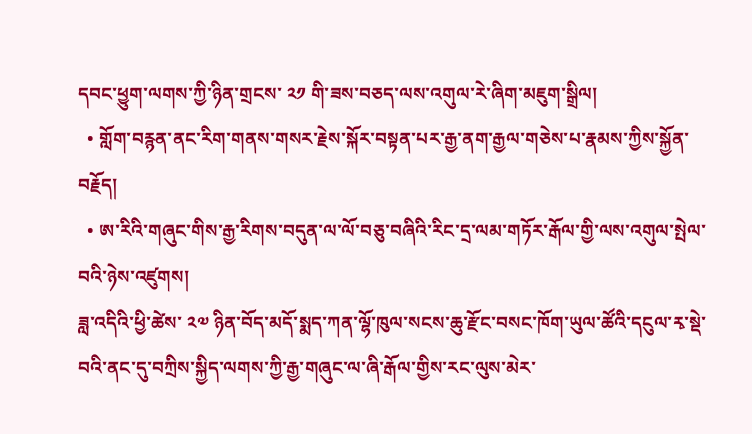དབང་ཕྱུག་ལགས་ཀྱི་ཉིན་གྲངས་ ༢༡ གི་ཟས་བཅད་ལས་འགུལ་རེ་ཞིག་མཇུག་སྒྲིལ།
  • གློག་བརྙན་ནང་རིག་གནས་གསར་རྗེས་སྐོར་བསྟན་པར་རྒྱ་ནག་རྒྱལ་གཅེས་པ་རྣམས་ཀྱིས་སྐྱོན་བརྗོད།
  • ཨ་རིའི་གཞུང་གིས་རྒྱ་རིགས་བདུན་ལ་ལོ་བཅུ་བཞིའི་རིང་དྲ་ལམ་གཏོར་རྒོལ་གྱི་ལས་འགུལ་སྤེལ་བའི་ཉེས་འཛུགས།
ཟླ་འདིའི་ཕྱི་ཚེས་ ༢༧ ཉིན་བོད་མདོ་སྨད་ཀན་ལྷོ་ཁུལ་སངས་ཆུ་རྫོང་བསང་ཁོག་ཡུལ་ཚོའི་དངུལ་རྭ་སྡེ་བའི་ནང་དུ་བཀྲིས་སྐྱིད་ལགས་ཀྱི་རྒྱ་གཞུང་ལ་ཞི་རྒོལ་གྱིས་རང་ལུས་མེར་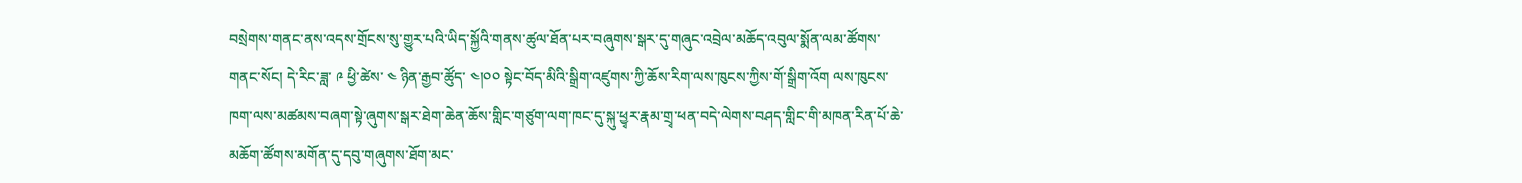བསྲེགས་གནང་ནས་འདས་གྲོངས་སུ་གྱུར་པའི་ཡིད་སྐྱོའི་གནས་ཚུལ་ཐོན་པར་བཞུགས་སྒར་དུ་གཞུང་འབྲེལ་མཆོད་འབུལ་སྨོན་ལམ་ཚོགས་གནང་སོང། དེ་རིང་ཟླ་ ༩ ཕྱི་ཚེས་ ༤ ཉིན་རྒྱབ་ཚོུད་ ༤།༠༠ སྟེང་བོད་མིའི་སྒྲིག་འཛུགས་ཀྱི་ཆོས་རིག་ལས་ཁུངས་ཀྱིས་གོ་སྒྲིག་འོག ལས་ཁུངས་ཁག་ལས་མཚམས་བཞག་སྟེ་ཞུགས་སྒར་ཐེག་ཆེན་ཆོས་གླིང་གཙུག་ལག་ཁང་དུ་སྐུ་ཕྱྭར་རྣམ་གྲྭ་ཕན་བདེ་ལེགས་བཤད་གླིང་གི་མཁན་རིན་པོ་ཆེ་མཆོག་ཚོགས་མགོན་དུ་དབུ་གཞུགས་ཐོག་མང་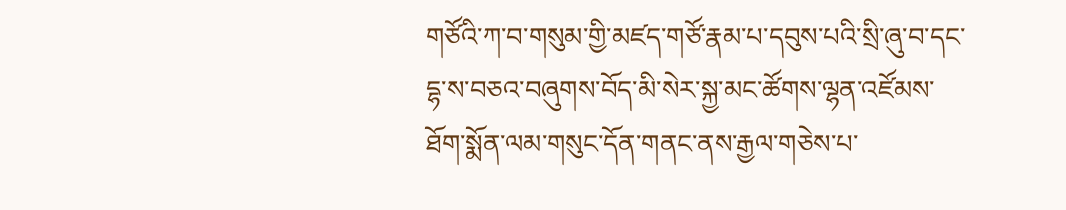གཙོའི་ཀ་བ་གསུམ་གྱི་མཛད་གཙོ་རྣམ་པ་དབུས་པའི་སྲི་ཞུ་བ་དང་དྷ་ས་བཅའ་བཞུགས་བོད་མི་སེར་སྐྱ་མང་ཚོགས་ལྷན་འཛོམས་ཐོག་སྨོན་ལམ་གསུང་དོན་གནང་ནས་རྒྱལ་གཅེས་པ་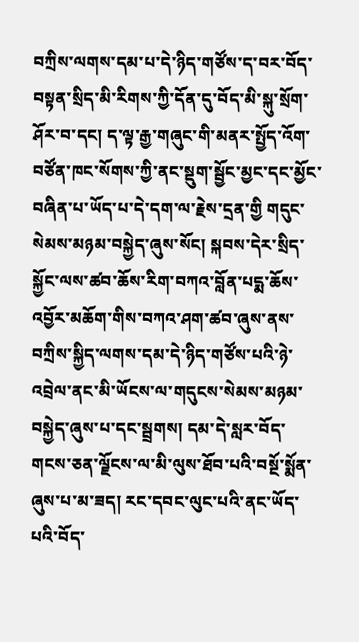བཀྲིས་ལགས་དམ་པ་དེ་ཉིད་གཙོས་ད་བར་བོད་བསྟན་སྲིད་མི་རིགས་ཀྱི་དོན་དུ་བོད་མི་སྐུ་སྲོག་ཤོར་བ་དང། ད་ལྟ་རྒྱ་གཞུང་གི་མནར་སྤྱོད་འོག་བཙོན་ཁང་སོགས་ཀྱི་ནང་སྡུག་སྦྱོང་མྱང་དང་མྱོང་བཞིན་པ་ཡོད་པ་དེ་དག་ལ་རྗེས་དྲན་གྱི གདུང་སེམས་མཉམ་བསྐྱེད་ཞུས་སོང། སྐབས་དེར་སྲིད་སྐྱོང་ལས་ཚབ་ཆོས་རིག་བཀའ་བློན་པདྨ་ཆོས་འབྱོར་མཆོག་གིས་བཀའ་ཤག་ཚབ་ཞུས་ནས་བཀྲིས་སྐྱིད་ལགས་དམ་དེ་ཉིད་གཙོས་པའི་ཉེ་འབྲེལ་ནང་མི་ཡོངས་ལ་གདུངས་སེམས་མཉམ་བསྐྱེད་ཞུས་པ་དང་སྦྲགས། དམ་དེ་སླར་བོད་གངས་ཅན་ལྗོངས་ལ་མི་ལུས་ཐོབ་པའི་བསྔོ་སྨོན་ཞུས་པ་མ་ཟད། རང་དབང་ལུང་པའི་ནང་ཡོད་པའི་བོད་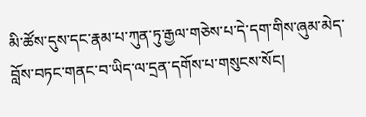མི་ཚོས་དུས་དང་རྣམ་པ་ཀུན་ཏུ་རྒྱལ་གཅེས་པ་དེ་དག་གིས་ཞུམ་མེད་བློས་བཏང་གནང་བ་ཡིད་ལ་དྲན་དགོས་པ་གསུངས་སོང།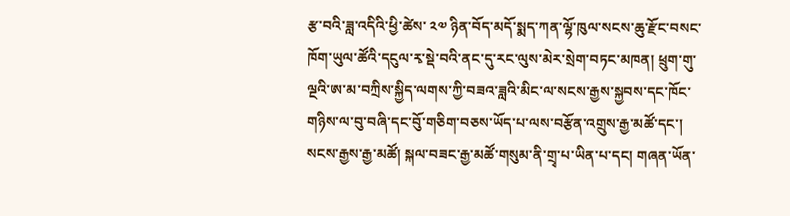རྩ་བའི་ཟླ་འདིའི་ཕྱི་ཚེས་ ༢༧ ཉིན་བོད་མདོ་སྨད་ཀན་ལྷོ་ཁུལ་སངས་ཆུ་རྫོང་བསང་ཁོག་ཡུལ་ཚོའི་དངུལ་རྭ་སྡེ་བའི་ནང་དུ་རང་ལུས་མེར་སྲེག་བཏང་མཁན། ཕྲུག་གུ་ལྔའི་ཨ་མ་བཀྲིས་སྐྱིད་ལགས་ཀྱི་བཟའ་ཟླའི་མིང་ལ་སངས་རྒྱས་སྐྱབས་དང་ཁོང་གཉིས་ལ་བུ་བཞི་དང་བོུ་གཅིག་བཅས་ཡོད་པ་ལས་བརྩོན་འགྲུས་རྒྱ་མཚོ་དང་། སངས་རྒྱས་རྒྱ་མཚོ། སྐལ་བཟང་རྒྱ་མཚོ་གསུམ་ནི་གྲྭ་པ་ཡིན་པ་དང། གཞན་ཡོན་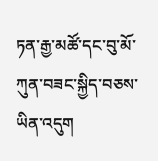ཏན་རྒྱ་མཚོ་དང་བུ་མོ་ཀུན་བཟང་སྐྱིད་བཅས་ཡིན་འདུག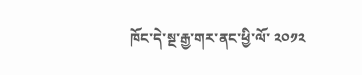ཁོང་དེ་སྔ་རྒྱ་གར་ནང་ཕྱི་ལོ་ ༢༠༡༢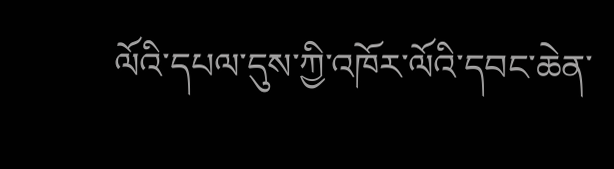ལོའི་དཔལ་དུས་ཀྱི་འཁོར་ལོའི་དབང་ཆེན་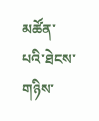མཚོན་པའི་ཐེངས་གཉིས་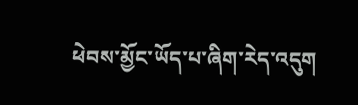ཕེབས་མྱོང་ཡོད་པ་ཞིག་རེད་འདུག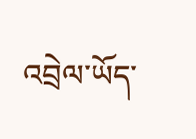འབྲེལ་ཡོད་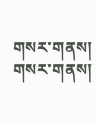གསར་གནས།
གསར་གནས།